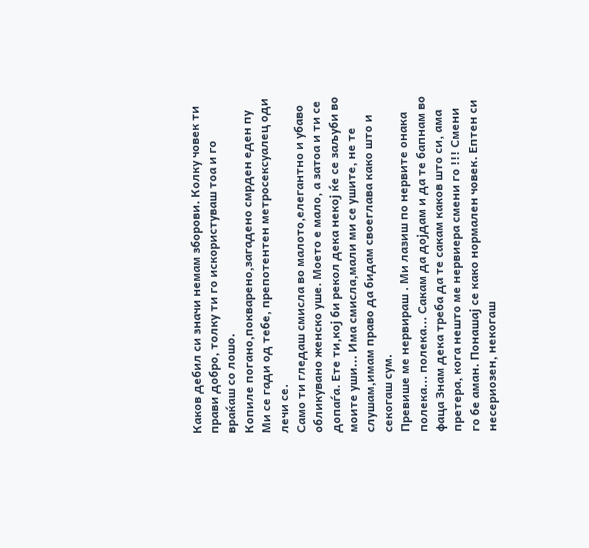Каков дебил си значи немам зборови. Колку човек ти прави добро, толку ти го искористуваш тоа и го враќаш со лошо.
Копиле погано,покварено,загадено смрден еден пу Ми се гади од тебе, препотентен метросексуалец оди лечи се.
Само ти гледаш смисла во малото,елегантно и убаво обликувано женско уше. Моето е мало, а затоа и ти се допаѓа. Ете ти,кој би рекол дека некој ќе се заљуби во моите уши... Има смисла,мали ми се ушите, не те слушам,имам право да бидам своеглава како што и секогаш сум.
Превише ме нервираш . Ми лазиш по нервите онака полека... полека... Сакам да дојдам и да те бапнам во фаца Знам дека треба да те сакам каков што си, ама претера, кога нешто ме нервиера смени го !!! Смени го бе аман. Понашај се како нормален човек. Ептен си несериозен, некогаш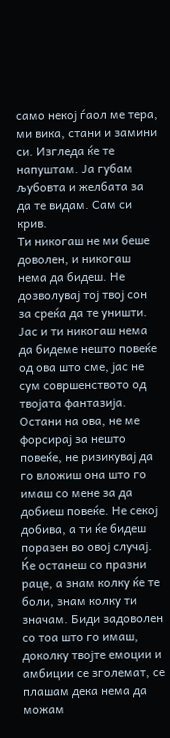само некој ѓаол ме тера, ми вика, стани и замини си. Изгледа ќе те напуштам. Ја губам љубовта и желбата за да те видам. Сам си крив.
Ти никогаш не ми беше доволен, и никогаш нема да бидеш. Не дозволувај тој твој сон за среќа да те уништи. Јас и ти никогаш нема да бидеме нешто повеќе од ова што сме, јас не сум совршенството од твојата фантазија. Остани на ова, не ме форсирај за нешто повеќе, не ризикувај да го вложиш она што го имаш со мене за да добиеш повеќе. Не секој добива, а ти ќе бидеш поразен во овој случај. Ќе останеш со празни раце, а знам колку ќе те боли, знам колку ти значам. Биди задоволен со тоа што го имаш, доколку твојте емоции и амбиции се зголемат, се плашам дека нема да можам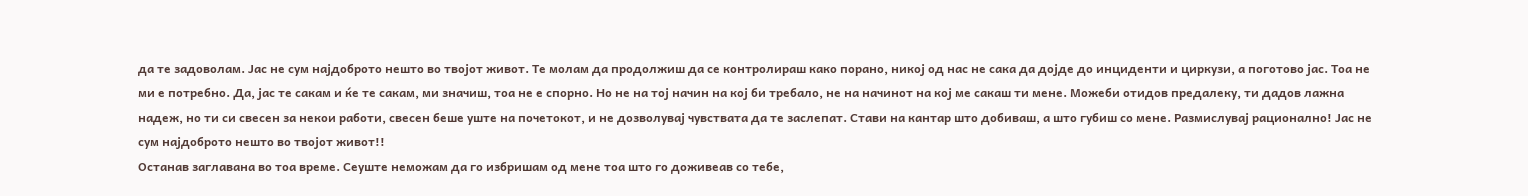да те задоволам. Јас не сум најдоброто нешто во твојот живот. Те молам да продолжиш да се контролираш како порано, никој од нас не сака да дојде до инциденти и циркузи, а поготово јас. Тоа не ми е потребно. Да, јас те сакам и ќе те сакам, ми значиш, тоа не е спорно. Но не на тој начин на кој би требало, не на начинот на кој ме сакаш ти мене. Можеби отидов предалеку, ти дадов лажна надеж, но ти си свесен за некои работи, свесен беше уште на почетокот, и не дозволувај чувствата да те заслепат. Стави на кантар што добиваш, а што губиш со мене. Размислувај рационално! Јас не сум најдоброто нешто во твојот живот!!
Останав заглавана во тоа време. Сеуште неможам да го избришам од мене тоа што го доживеав со тебе,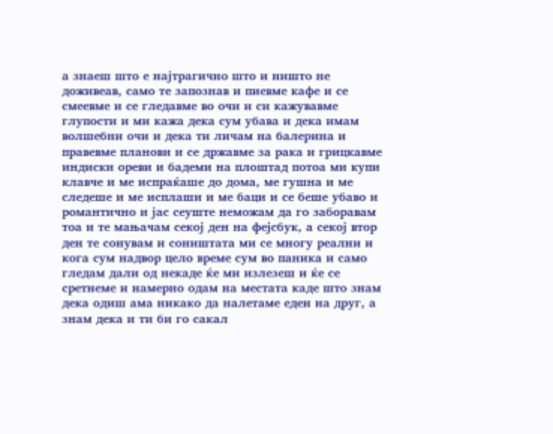а знаеш што е најтрагично што и ништо не доживеав, само те запознав и пиевме кафе и се смеевме и се гледавме во очи и си кажувавме глупости и ми кажа дека сум убава и дека имам волшебни очи и дека ти личам на балерина и правевме планови и се државме за рака и грицкавме индиски ореви и бадеми на плоштад потоа ми купи клавче и ме испраќаше до дома, ме гушна и ме следеше и ме исплаши и ме баци и се беше убаво и романтично и јас сеуште неможам да го заборавам тоа и те мањачам секој ден на фејсбук, а секој втор ден те сонувам и соништата ми се многу реални и кога сум надвор цело време сум во паника и само гледам дали од некаде ќе ми излезеш и ќе се сретнеме и намерно одам на местата каде што знам дека одиш ама никако да налетаме еден на друг, а знам дека и ти би го сакал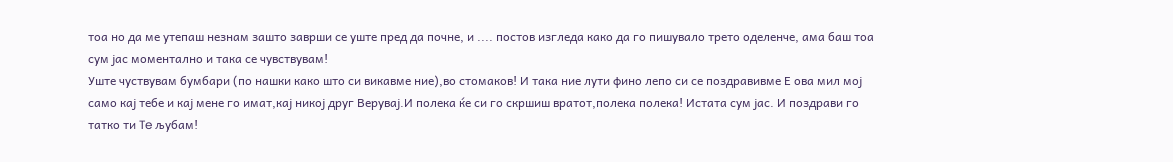тоа но да ме утепаш незнам зашто заврши се уште пред да почне, и .... постов изгледа како да го пишувало трето оделенче, ама баш тоа сум јас моментално и така се чувствувам!
Уште чуствувам бумбари (по нашки како што си викавме ние),во стомаков! И така ние лути фино лепо си се поздравивме Е ова мил мој само кај тебе и кај мене го имат,кај никој друг Верувај.И полека ќе си го скршиш вратот,полека полека! Истата сум јас. И поздрави го татко ти Te љубам!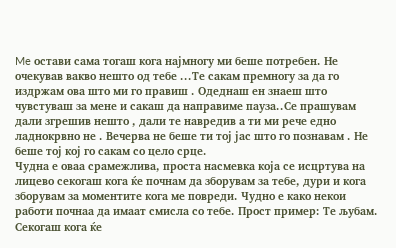Me остави сама тогаш кога најмногу ми беше потребен. Не очекував вакво нешто од тебе ...Те сакам премногу за да го издржам ова што ми го правиш . Одеднаш ен знаеш што чувстуваш за мене и сакаш да направиме пауза..Се прашувам дали згрешив нешто , дали те навредив а ти ми рече едно ладнокрвно не . Вечерва не беше ти тој јас што го познавам . Не беше тој кој го сакам со цело срце.
Чудна е оваа срамежлива, проста насмевка која се исцртува на лицево секогаш кога ќе почнам да зборувам за тебе, дури и кога зборувам за моментите кога ме повреди. Чудно е како некои работи почнаа да имаат смисла со тебе. Прост пример: Те љубам. Секогаш кога ќе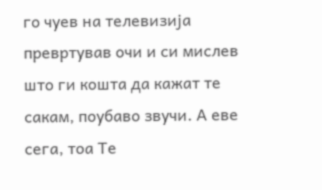го чуев на телевизија превртував очи и си мислев што ги кошта да кажат те сакам, поубаво звучи. А еве сега, тоа Те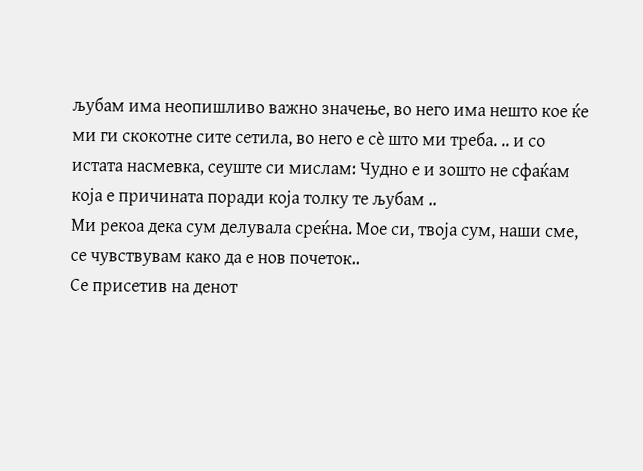љубам има неопишливо важно значење, во него има нешто кое ќе ми ги скокотне сите сетила, во него е сè што ми треба. .. и со истата насмевка, сеуште си мислам: Чудно е и зошто не сфаќам која е причината поради која толку те љубам ..
Ми рекоа дека сум делувала среќна. Мое си, твоја сум, наши сме, се чувствувам како да е нов почеток..
Се присетив на денот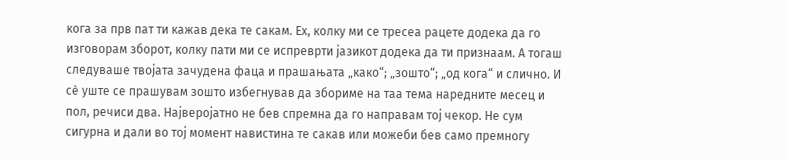кога за прв пат ти кажав дека те сакам. Ех, колку ми се тресеа рацете додека да го изговорам зборот, колку пати ми се испреврти јазикот додека да ти признаам. А тогаш следуваше твојата зачудена фаца и прашањата „како“; „зошто“; „од кога“ и слично. И сè уште се прашувам зошто избегнував да збориме на таа тема наредните месец и пол, речиси два. Најверојатно не бев спремна да го направам тој чекор. Не сум сигурна и дали во тој момент навистина те сакав или можеби бев само премногу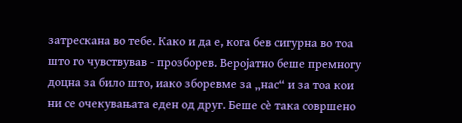затрескана во тебе. Како и да е, кога бев сигурна во тоа што го чувствував - прозборев. Веројатно беше премногу доцна за било што, иако зборевме за „нас“ и за тоа кои ни се очекувањата еден од друг. Беше сè така совршено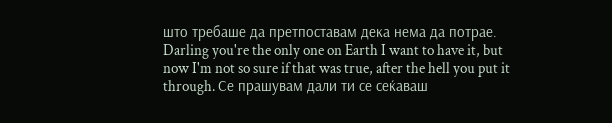што требаше да претпоставам дека нема да потрае. Darling you're the only one on Earth I want to have it, but now I'm not so sure if that was true, after the hell you put it through. Се прашувам дали ти се сеќаваш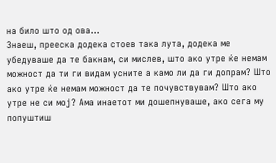на било што од ова...
Знаеш, прееска додека стоев така лута, додека ме убедуваше да те бакнам, си мислев, што ако утре ќе немам можност да ти ги видам усните а камо ли да ги допрам? Што ако утре ќе немам можност да те почувствувам? Што ако утре не си мој? Ама инаетот ми дошепнуваше, ако сега му попуштиш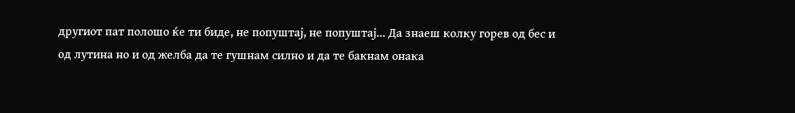другиот пат полошо ќе ти биде, не попуштај, не попуштај... Да знаеш колку горев од бес и од лутина но и од желба да те гушнам силно и да те бакнам онака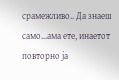срамежливо.. Да знаеш само...ама ете, инаетот повторно ја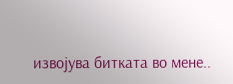извојува битката во мене..